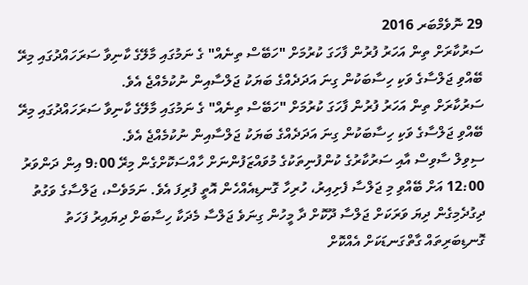29 ނޮވެމްބަރ 2016
ސަރުކާރަށް ތިން އަހަރު ފުރުން ފާހަގަ ކުރުމަށް "ހަބޭސް ތިނެއް" ގެ ނަމުގައި މާލޭގެ ކާނިވާ ސަރަހައްދުގައި މިރޭ ބޭއްވި ޖަލްސާގެ ވަކި ހިސާބަކުން ގިނަ އަދަދެއްގެ ބަޔަކު ޖަލްސާއިން ނުކުމެއްޖެ އެވެ.
ސަރުކާރަށް ތިން އަހަރު ފުރުން ފާހަގަ ކުރުމަށް "ހަބޭސް ތިނެއް" ގެ ނަމުގައި މާލޭގެ ކާނިވާ ސަރަހައްދުގައި މިރޭ ބޭއްވި ޖަލްސާގެ ވަކި ހިސާބަކުން ގިނަ އަދަދެއްގެ ބަޔަކު ޖަލްސާއިން ނުކުމެއްޖެ އެވެ.
ސިވިލް ސާވިސް އާއި ސަރުކާރުގެ ކުންފުނިތަކުގެ މުވައްޒަފުންނަށް ހާއްސަކޮށްގެން މިރޭ 9:00 އިން ދަންވަރު 12:00 އަށް ބޭއްވި މި ޖަލްސާ ފެށިއިރު، ހުރިހާ ގޮނޑިއެއްހެން އޮތީ ފުރިފަ އެވެ. ނަމަވެސް، ޖަލްސާގެ ވަގުތު ދިގުދެމިގެން ދިޔަ ވަރަކަށް ޖަލްސާ ދޫކޮށް ދާ މީހުން ގިނަވެ ޖަލްސާ މެދަކާ ހިސާބަށް ދިޔައިރު ފަހަތު ގޮނޑިބަރިތައް ގާތްގަނޑަކަށް އެއްކޮށް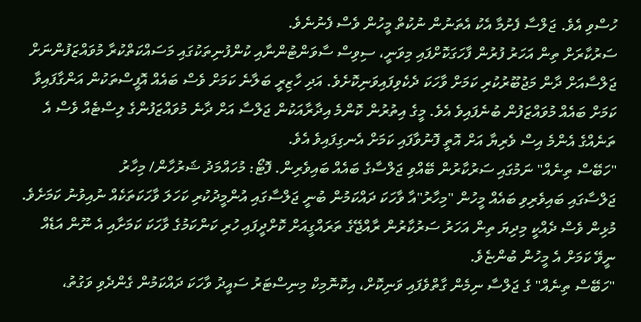ހުސްވި އެވެ. ޖަލްސާ ފެށުމާ އެކު އެތަނުން ނުކުތް މީހުން ވެސް ފެނުނެވެ.
ސަރުކާރަށް ތިން އަހަރު ފުރުން ފާހަގަކޮށްފައި މިވަނީ، ސިވިސް ސާވަންޓުންނާއި ކުންފުނިތަކުގައި މަސައްކަތްކުރާ މުވައްޒަފުންނަށް ޖަލްސާއަށް ދާން މަޖުބޫރުކުރި ކަމަށް ވާހަކަ ދެކެވިފައިވަނިކޮށެވެ. އަދި ހާޒިރީ ބަލާނެ ކަމަށް ވެސް ބައެއް އޮފީސްތަކުން އަންގާފައިވާ ކަމަށް ބައެއް މުވައްޒަފުން ބުނެފައިވެ އެވެ. މީގެ އިތުރުން ކޮންމެ އިދާރާއަކުން ޖަލްސާ އަށް ދާނެ މުވައްޒަފުންގެ ލިސްޓެއް ވެސް އެ ތަނެއްގެ އެންމެ އިސް ވެރިޔާ އަށް އޮތީ ފޮނުވާފައި ކަމަށް އެނގިފައިވެ އެވެ.
"ހަބޭސް ތިނެއް" ނަމުގައި ސަރުކާރުން ބޭއްވި ޖަލްސާގެ ބައެއް ބައިވެރިން. ފޮޓޯ: މުހައްމަދު ޝަރުހާން/ މިހާރު
ޖަލްސާގައި ބައިވެރިވި ބައެއް މީހުން "މިހާރު"އާ ވާހަކަ ދައްކަމުން ބުނީ ޖަލްސާގައި އުންމީދުކުރި ކަހަލަ ވާހަކަތަކެއް ނުއިވުނު ކަމަށެވެ. މުޅިން ވެސް ދެއްކީ މިދިޔަ ތިން އަހަރު ސަރުކާރުން ރާއްޖޭގެ ތަރައްގީއަށް ކޮށްދީފައި ހުރި ކަންކަމުގެ ވާހަކަ ކަމަށާއި އެ ނޫން އަޑެއް ނީވޭ ކަމަށް އެ މީހުން ބުންޏެވެ.
"ހަބޭސް ތިނެއް" ގެ ޖަލްސާ ނިމެން ގާތްވެފައި ވަނިކޮށް، އިކޮނޮމިކް މިނިސްޓަރު ސައީދު ވާހަކަ ދައްކަމުން ގެންދެވި ވަގުތު،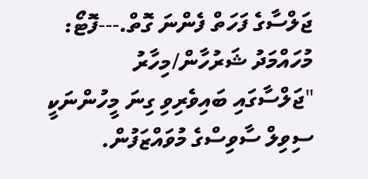ޖަލްސާގެ ފަހަތް ފެންނަ ގޮތް.---ފޮޓޯ: މުހައްމަދު ޝަރުހާން/މިހާރު
"ޖަލްސާގައި ބައިވެރިވި ގިނަ މީހުންނަކީ ސިވިލް ސާވިސްގެ މުވައްޒަފުން.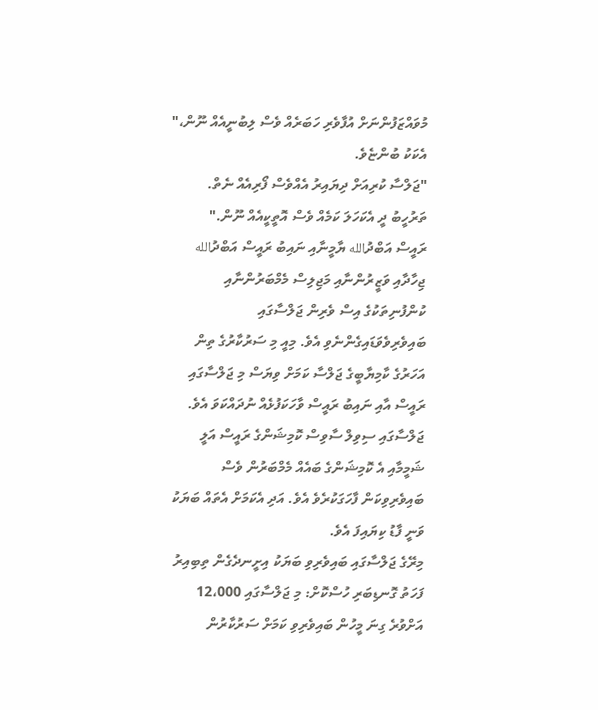މުވައްޒަފުންނަށް އުފާވެރި ހަބަރެއް ވެސް ލިބުނީއެއް ނޫން،" އެކަކު ބުންޏެވެ.
"ޖަލްސާ ކުރިއަށް ދިޔައިރު އެއްވެސް ފޯރިއެއް ނެތް. ތަރުހީބު ދީ އެކަހަލަ ކަމެއް ވެސް އޮތީކީއެއް ނޫން."
ރައީސް އަބްދުالله ޔާމީނާއި ނައިބު ރައީސް އަބްދުالله ޖިހާދާއި ވަޒީރުންނާއި މަޖިލިސް މެމްބަރުންނާއި ކުންފުނިތަކުގެ އިސް ވެރިން ޖަލްސާގައި ބައިވެރިވެވަޑައިގެންނެވި އެވެ. މިއީ މި ސަރުކާރުގެ ތިން އަހަރުގެ ކާމިޔާބީގެ ޖަލްސާ ކަމަށް ވިޔަސް މި ޖަލްސާގައި ރައީސް އާއި ނައިބު ރައީސް ވާހަކަފުޅެއް ނުދައްކަވަ އެވެ.
ޖަލްސާގައި ސިވިލް ސާވިސް ކޮމިޝަންގެ ރައީސް އަލީ ޝަމީމާއި އެ ކޮމިޝަންގެ ބައެއް މެމްބަރުން ވެސް ބައިވެރިވިކަން ފާހަގަކުރެވެ އެވެ. އަދި އެކަމަށް އެތައް ބަޔަކު ވަނީ ފާޑު ކިޔައިފަ އެވެ.
މިރޭގެ ޖަލްސާގައި ބައިވެރިވި ބަޔަކު އިށީނދެގެން ތިބިއިރު ފަހަތު ގޮނޑިބަރި ހުސްކޮށް: މި ޖަލްސާގައި 12،000 އަށްވުރެ ގިނަ މީހުން ބައިވެރިވި ކަމަށް ސަރުކާރުން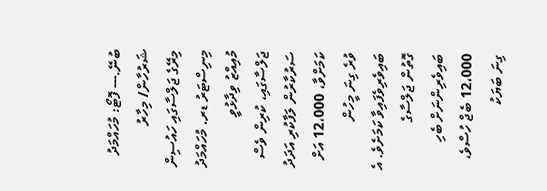ބުނޭ.--- ފޮޓޯ: މުހައްމަދު ޝަރުހާން/ މިހާރު
މިރޭގެ ޖަލްސާގައި ހައުސިން މިނިސްޓަރު ޑރ. މުހައްމަދު މުއިއްޒު ވިދާޅުވީ ޖަލްސާގައި، ކުރިން ވެސް ސަރުކާރުން ލަފާކުރި އަދަދު ކަމަށްވާ، 12،000 އަށް ވުރެ ގިނަ މީހުން ބައިވެރިވެފައިވާ ކަމަށެވެ. އެ ގޮތުން ޖަލްސާގެ ބައިވެރިންނަށް ބެހި 12،000 ބެޖް ހުސްވެ، ގިނަ ބަޔަކު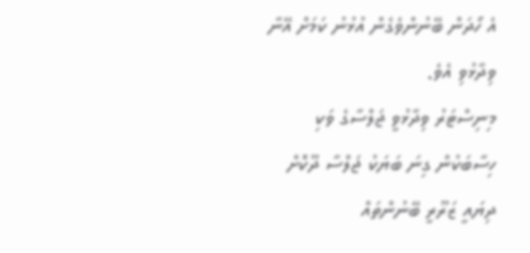އެ ހޯދަން ބޭނުންވެގެން އުޅުނު ކަމަށް އޭނާ ވިދާޅުވި އެވެ.
މިނިސްޓަރު ވިދާޅުވީ ޖަލްސާގެ ވަކި ހިސާބަކުން ގިނަ ބަޔަކު ޖަލްސާ ދޫކޮށް ދިޔައީ ޒަރޫރީ ބޭނުންތައް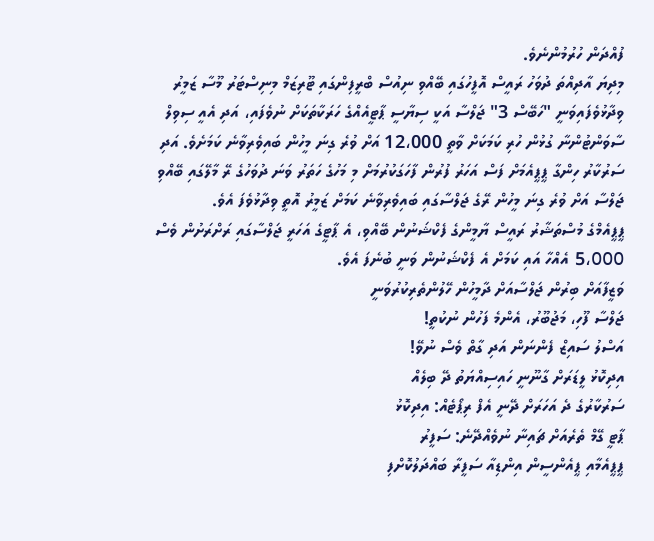ފުއްދަން ހުރުމުންނެވެ.
މިދިޔަ އާދިއްތަ ދުވަހު ރައީސް އޮފީހުގައި ބޭއްވި ނިއުސް ބްރީފިންގައި ޓޫރިޒަމް މިނިސްޓަރު މޫސާ ޒަމީރު ވިދާޅުވެފައިވަނީ "ހަބޭސް 3" ޖަލްސާ އަކީ ސިޔާސީ ޕާޓީއެއްގެ ހަރަކާތަކަށް ނުވެފައި، އަދި އެއީ ސިވިލް ސާވަންޓުންނާ ގުޅުން ހުރި ކަމަކަށް ވާތީ 12،000 އަށް ވުރެ ގިނަ މީހުން ބައިވެރިވާނެ ކަމަށެވެ. އަދި ސަރުކާރު ހިންގާ ޕީޕީއެމަށް ފަސް އަހަރު ފުރުން ފާހަގަކުރުމަށް މި މަހުގެ ހަތަރު ވަނަ ދުވަހުގެ ރޭ މާލޭގައި ބޭއްވި ޖަލްސާ އަށް ވުރެ ގިނަ މީހުން ރޭގެ ޖަލްސާގައި ބައިވެރިވާނެ ކަމަށް ޒަމީރު އޮތީ ވިދާޅުވެފަ އެވެ.
ޕީޕީއެމްގެ މުސްތަޝާރު ރައީސް ޔާމީންގެ ފެކްޝަނުން ބޭއްވި، އެ ޕާޓީގެ އަހަރީ ޖަލްސާގައި ރަށްރަށުން ވެސް 5،000 އެއްހާ އައި ކަމަށް އެ ފެކްޝަނުން ވަނީ ބުނެފަ އެވެ.
ވަޒީފާއަށް ބިރުން ޖަލްސާއަށް ދާމީހުން ހޭލުންތެރިކުރުވަނީ
ޖަލްސާ ފޫހި، މަޖުބޫރު، އެންމެ ފަހުން ނުކުތީ!
އަސްލު ސައިޒް ފެންނަން އަދި ގާތް ވެސް ނުވޭ!
އިދިކޮޅު ލީޑަރަށް ގާނޫނީ ހައިސިއްޔަތު ދޭ ބިލެއް
ސަރުކާރުގެ ދެ އަހަރަށް ދޭނީ އެފް ރިޕޯޓެއް: އިދިކޮޅު
ޕާޓީ ގޭމް ތެރެއަށް ޗައިނާ ނުވެއްދޭނެ: ސަފީރު
ޕީޕީއެމާއި ޕީއެންސީން އިންޑިއާ ސަފީރާ ބައްދަލުކޮށްފި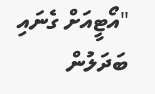"އޯޓީއަށް ގެނައި ބަދަލުން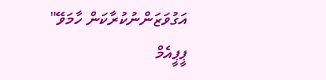އަގުވަޒަންނުކުރާކަން ހާމަވޭ"
ޕީޕީއެމް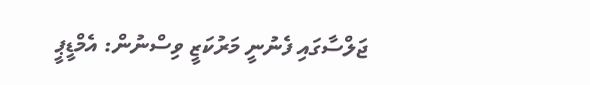ޖަލްސާގައި ފެނުނީ މަރުކަޒީ ވިސްނުން: އެމްޑީޕީ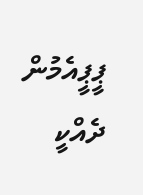ޕީޕީއެމުން ދެއްކީ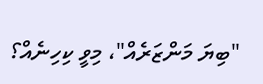"ބިޔަ މަންޒަރެއް"، މިވީ ކިހިނެއް؟